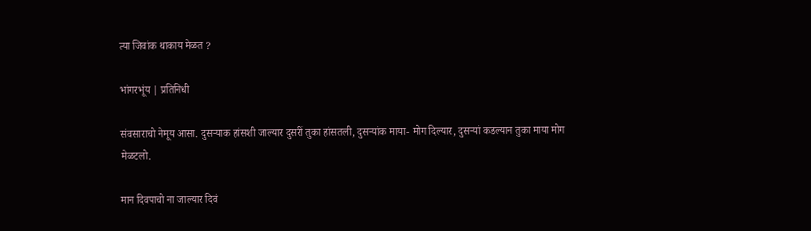त्या जिवांक थाकाय मेळत ?

भांगरभूंय | प्रतिनिधी

संवसाराचो नेमूय आसा. दुसऱ्याक हांसशी जाल्यार दुसरीं तुका हांसतली, दुसऱ्यांक माया- मोग दिल्यार, दुसऱ्यां कडल्यान तुका माया मोग मेळटलो.

मान दिवपाचो ना जाल्यार दिवं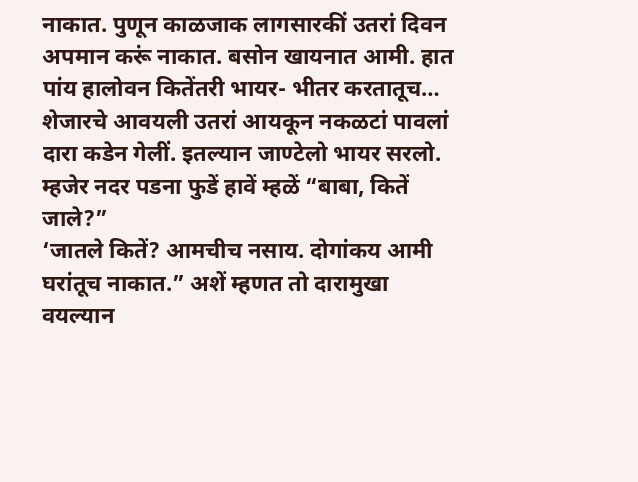नाकात. पुणून काळजाक लागसारकीं उतरां दिवन अपमान करूं नाकात. बसोन खायनात आमी. हात पांय हालोवन कितेंतरी भायर- भीतर करतातूच… शेजारचे आवयली उतरां आयकून नकळटां पावलां दारा कडेन गेलीं. इतल्यान जाण्टेलो भायर सरलो. म्हजेर नदर पडना फुडें हावें म्हळें “बाबा, कितें जाले?”
‘जातले कितें? आमचीच नसाय. दोगांकय आमी घरांतूच नाकात.” अशें म्हणत तो दारामुखा वयल्यान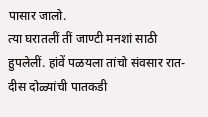पासार जालो.
त्या घरातलीं तीं जाण्टी मनशां साठी हुपलेलीं. हांवें पळयला तांचो संवसार रात-दीस दोळ्यांची पातकडी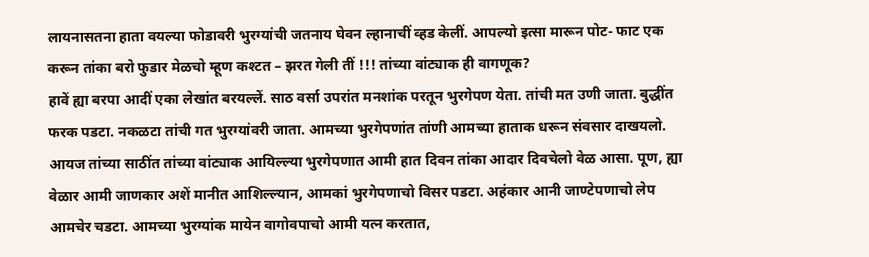लायनासतना हाता वयल्या फोडावरी भुरग्यांची जतनाय घेवन ल्हानाचीं व्हड केलीं. आपल्यो इत्सा मारून पोट- फाट एक करून तांका बरो फुडार मेळचो म्हूण कश्टत – झरत गेली तीं !!! तांच्या वांट्याक ही वागणूक?
हावें ह्या बरपा आदीं एका लेखांत बरयल्लें. साठ वर्सा उपरांत मनशांक परतून भुरगेपण येता. तांची मत उणी जाता. बुद्धींत फरक पडटा. नकळटा तांची गत भुरग्यांवरी जाता. आमच्या भुरगेपणांत तांणी आमच्या हाताक धरून संवसार दाखयलो. आयज तांच्या साठींत तांच्या वांट्याक आयिल्ल्या भुरगेपणात आमी हात दिवन तांका आदार दिवचेलो वेळ आसा. पूण, ह्या वेळार आमी जाणकार अशें मानीत आशिल्ल्यान, आमकां भुरगेपणाचो विसर पडटा. अहंकार आनी जाण्टेपणाचो लेप आमचेर चडटा. आमच्या भुरग्यांक मायेन वागोवपाचो आमी यत्न करतात,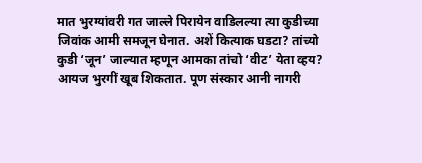मात भुरग्यांवरी गत जाल्ले पिरायेन वाडिलल्या त्या कुडीच्या जिवांक आमी समजून घेनात. अशें कित्याक घडटा? तांच्यो कुडी ‘जून’ जाल्यात म्हणून आमका तांचो ‘वीट’ येता व्हय?
आयज भुरगीं खूब शिकतात. पूण संस्कार आनी नागरी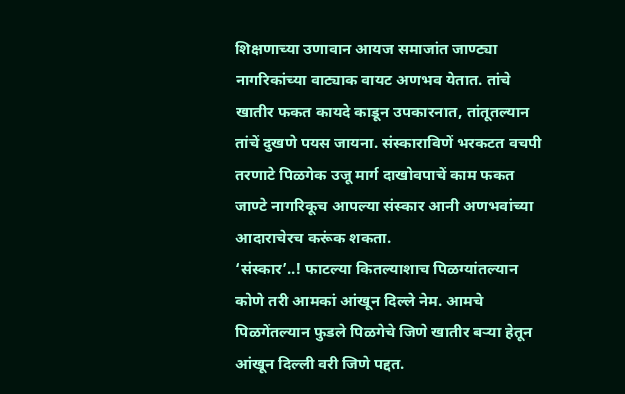शिक्षणाच्या उणावान आयज समाजांत जाण्ट्या नागरिकांच्या वाट्याक वायट अणभव येतात. तांचे खातीर फकत कायदे काडून उपकारनात, तांतूतल्यान तांचें दुखणे पयस जायना. संस्काराविणें भरकटत वचपी तरणाटे पिळगेक उजू मार्ग दाखोवपाचें काम फकत जाण्टे नागरिकूच आपल्या संस्कार आनी अणभवांच्या आदाराचेरच करूंक शकता.
‘संस्कार’..! फाटल्या कितल्याशाच पिळग्यांतल्यान कोणे तरी आमकां आंखून दिल्ले नेम. आमचे पिळगेंतल्यान फुडले पिळगेचे जिणे खातीर बऱ्या हेतून आंखून दिल्ली वरी जिणे पद्दत.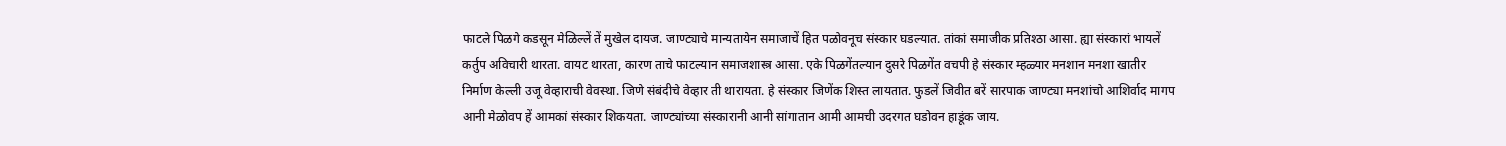फाटले पिळगे कडसून मेळिल्लें तें मुखेल दायज. जाण्ट्याचे मान्यतायेन समाजाचें हित पळोवनूच संस्कार घडल्यात. तांकां समाजीक प्रतिश्ठा आसा. ह्या संस्कारां भायलें कर्तुप अविचारी थारता. वायट थारता, कारण ताचे फाटल्यान समाजशास्त्र आसा. एके पिळगेंतल्यान दुसरे पिळगेंत वचपी हे संस्कार म्हळ्यार मनशान मनशा खातीर निर्माण केल्ली उजू वेव्हाराची वेवस्था. जिणे संबंदीचे वेव्हार ती थारायता. हे संस्कार जिणेंक शिस्त लायतात. फुडलें जिवीत बरें सारपाक जाण्ट्या मनशांचो आशिर्वाद मागप आनी मेळोवप हें आमकां संस्कार शिकयता. जाण्ट्यांच्या संस्कारानी आनी सांगातान आमी आमची उदरगत घडोवन हाडूंक जाय.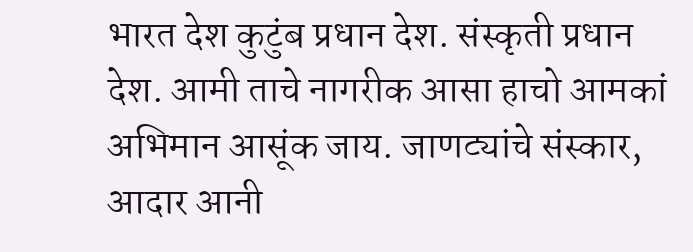भारत देश कुटुंब प्रधान देश. संस्कृती प्रधान देश. आमी ताचे नागरीक आसा हाचो आमकां अभिमान आसूंक जाय. जाणट्यांचे संस्कार, आदार आनी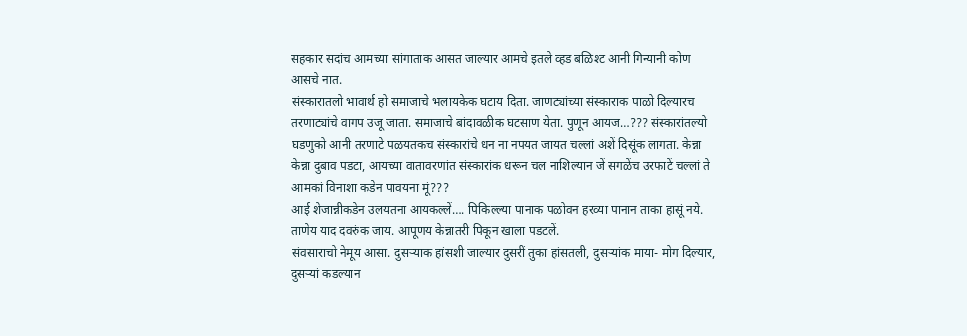सहकार सदांच आमच्या सांगाताक आसत जाल्यार आमचे इतले व्हड बळिश्ट आनी गिन्यानी कोण आसचे नात.
संस्कारातलो भावार्थ हो समाजाचे भलायकेक घटाय दिता. जाणट्यांच्या संस्काराक पाळो दिल्यारच तरणाट्यांचे वागप उजू जाता. समाजाचे बांदावळीक घटसाण येता. पुणून आयज…??? संस्कारांतल्यो घडणुको आनी तरणाटे पळयतकच संस्कारांचे धन ना नपयत जायत चल्लां अशें दिसूंक लागता. केन्ना केन्ना दुबाव पडटा, आयच्या वातावरणांत संस्कारांक धरून चल नाशिल्यान जें सगळेंच उरफाटें चल्लां ते आमकां विनाशा कडेन पावयना मूं???
आई शेजान्नीकडेन उलयतना आयकल्लें…. पिकिल्ल्या पानाक पळोवन हरव्या पानान ताका हासूं नये. ताणेय याद दवरुंक जाय. आपूणय केन्नातरी पिकून खाला पडटलें.
संवसाराचो नेमूय आसा. दुसऱ्याक हांसशी जाल्यार दुसरीं तुका हांसतली, दुसऱ्यांक माया- मोग दिल्यार, दुसऱ्यां कडल्यान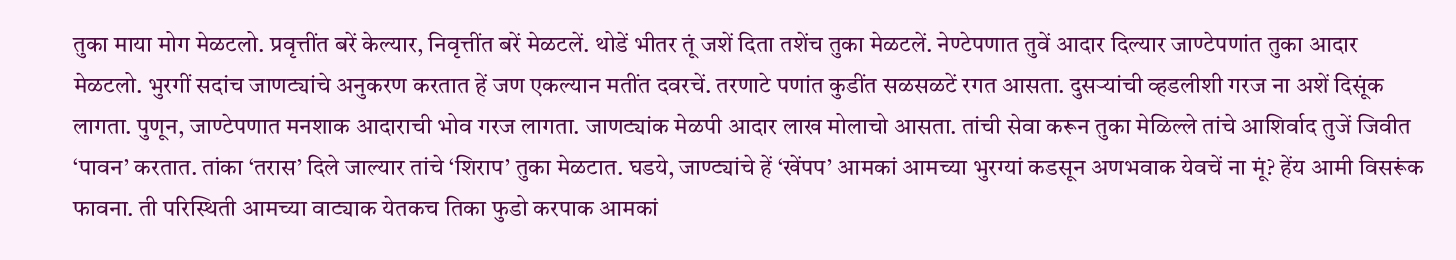तुका माया मोग मेळटलो. प्रवृत्तींत बरें केल्यार, निवृत्तींत बरें मेळटलें. थोडें भीतर तूं जशें दिता तशेंच तुका मेळटलें. नेण्टेपणात तुवें आदार दिल्यार जाण्टेपणांत तुका आदार मेळटलो. भुरगीं सदांच जाणट्यांचे अनुकरण करतात हें जण एकल्यान मतींत दवरचें. तरणाटे पणांत कुडींत सळसळटें रगत आसता. दुसऱ्यांची व्हडलीशी गरज ना अशें दिसूंक लागता. पुणून, जाण्टेपणात मनशाक आदाराची भोव गरज लागता. जाणट्यांक मेळपी आदार लाख मोलाचो आसता. तांची सेवा करून तुका मेळिल्ले तांचे आशिर्वाद तुजें जिवीत ‘पावन’ करतात. तांका ‘तरास’ दिले जाल्यार तांचे ‘शिराप’ तुका मेळटात. घडये, जाण्ट्यांचे हें ‘खेंपप’ आमकां आमच्या भुरग्यां कडसून अणभवाक येवचें ना मूं? हेंय आमी विसरूंक फावना. ती परिस्थिती आमच्या वाट्याक येतकच तिका फुडो करपाक आमकां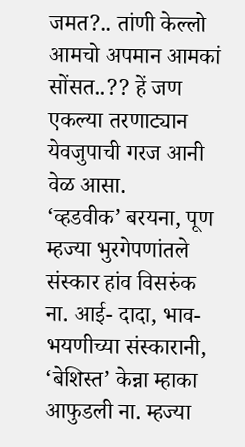जमत?.. तांणी केल्लो आम‌चो अपमान आमकां सोंसत..?? हें जण एकल्या तरणाट्यान येवजुपाची गरज आनी वेळ आसा.
‘व्हडवीक’ बरयना, पूण म्हज्या भुरगेपणांतले संस्कार हांव विसरुंक ना. आई- दादा, भाव- भयणीच्या संस्कारानी, ‘बेशिस्त’ केन्ना म्हाका आफुडली ना. म्हज्या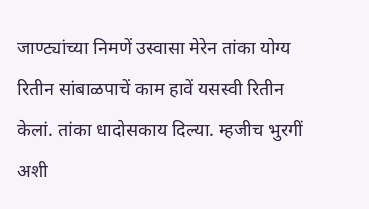जाण्ट्यांच्या निमणें उस्वासा मेरेन तांका योग्य रितीन सांबाळपाचें काम हावें यसस्वी रितीन केलां. तांका धादोसकाय दिल्या. म्हजीच भुरगीं अशी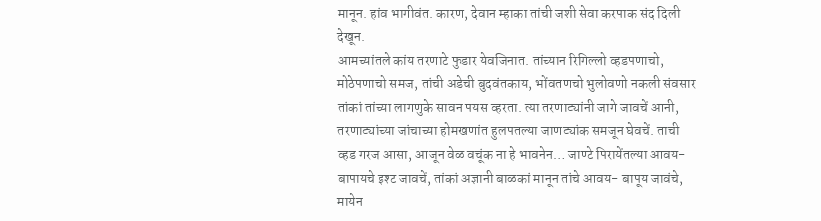मानून. हांव भागीवंत. कारण, देवान म्हाका तांची जशी सेवा करपाक संद दिली देखून.
आमच्यांतले कांय तरणाटे फुडार येवजिनात. तांच्यान रिगिल्लो व्हडपणाचो, मोठेपणाचो समज, तांची अडेची बुदवंतकाय, भोंवतणचो भुलोवणो नकली संवसार तांकां तांच्या लागणुके सावन पयस व्हरता. त्या तरणाट्यांनी जागे जावचें आनी, तरणाट्यांच्या जांचाच्या होमखणांत हुलपतल्या जाणट्यांक समजून घेवचें. ताची व्हड गरज आसा, आजून वेळ वचूंक ना हे भावनेन… जाण्टे पिरायेंतल्या आवय- बापायचे इश्ट जावचें, तांकां अज्ञानी बाळकां मानून तांचे आवय- बापूय जावंचे, मायेन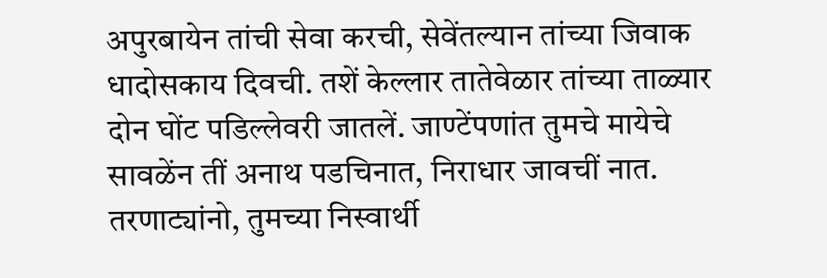अपुरबायेन तांची सेवा करची, सेवेंतल्यान तांच्या जिवाक धादोसकाय दिवची. तशें केल्लार तातेवेळार तांच्या ताळ्यार दोन घोंट पडिल्लेवरी जातलें. जाण्टेंपणांत तुमचे मायेचे सावळेंन तीं अनाथ पडचिनात, निराधार जावचीं नात.
तरणाट्यांनो, तुमच्या निस्वार्थी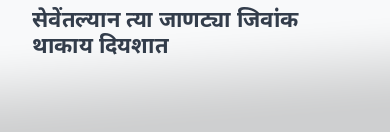सेवेंतल्यान त्या जाणट्या जिवांक थाकाय दियशात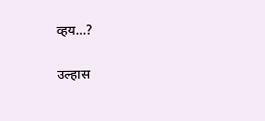व्हय…?

उल्हास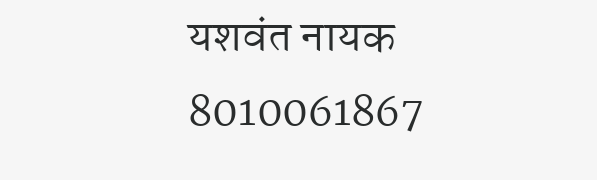यशवंत नायक
8010061867